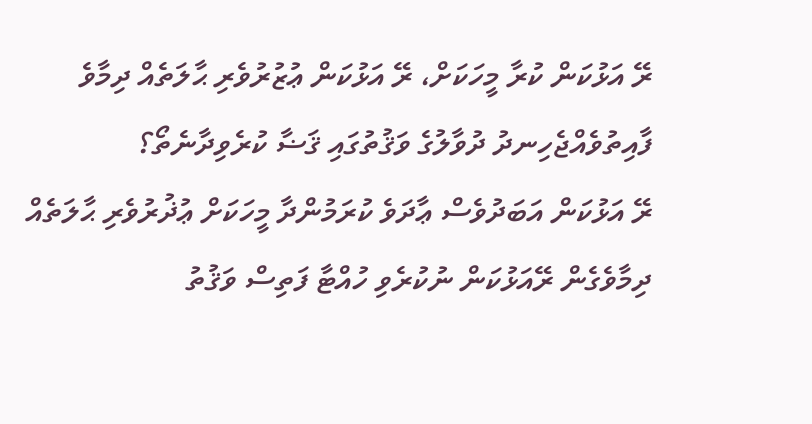ރޭ އަޅުކަން ކުރާ މީހަކަށް، ރޭ އަޅުކަން ޢުޒުރުވެރި ޙާލަތެއް ދިމާވެ ފާއިތުވެއްޖެހިނދު ދުވާލުގެ ވަޤުތުގައި ޤަޟާ ކުރެވިދާނެތޯ؟
ރޭ އަޅުކަން އަބަދުވެސް ޢާދަވެ ކުރަމުންދާ މީހަކަށް ޢުޛުރުވެރި ޙާލަތެއް ދިމާވެގެން ރޭއަޅުކަން ނުކުރެވި ހުއްޓާ ފަތިސް ވަޤުތު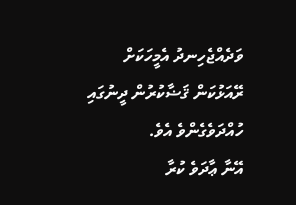ވަދެއްޖެހިނދު އެމީހަކަށް ރޭއަޅުކަން ޤަޟާކުރުން ދީނުގައި ހުއްދަވެގެންވެ އެވެ.
އޭނާ ޢާދަވެ ކުރާ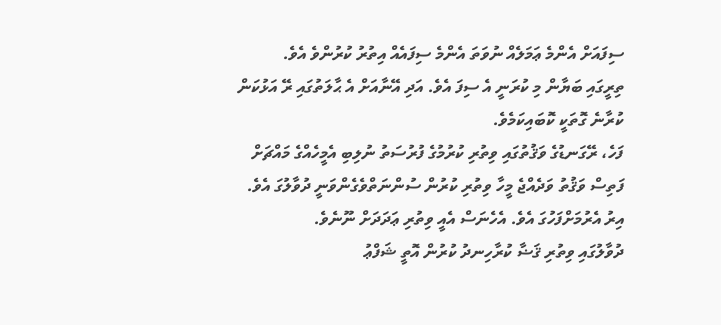ސިފައަށް އެންމެ ޢަމަލެއް ނުވަތަ އެންމެ ސިފައެއް އިތުރު ކުރުންވެ އެވެ.
ތިރީގައި ބަޔާން މި ކުރަނީ އެ ސިފަ އެވެ. އަދި އޭނާއަށް އެ ޙާލަތުގައި ރޭ އަޅުކަން ކުރާނެ ގޮތަކީ ކޮބައިކަމެވެ.
ފަހެ، ރޭގަނޑުގެ ވަޤުތުގައި ވިތުރި ކުރުމުގެ ފުރުސަތު ނުލިބި އެމީހެއްގެ މައްޗަށް ފަތިސް ވަޤުތު ވަދެއްޖެ މީހާ ވިތުރި ކުރުން ސުންނަތްވެގެންވަނީ ދުވާލުގަ އެވެ. އިރު އެރުމަށްފަހުގަ އެވެ. އެހެނަސް އެއީ ވިތުރި ޢަދަދަށް ނޫނެވެ.
ދުވާލުގައި ވިތުރި ޤަޟާ ކުރާހިނދު ކުރުން އޮތީ ޝަފްޢު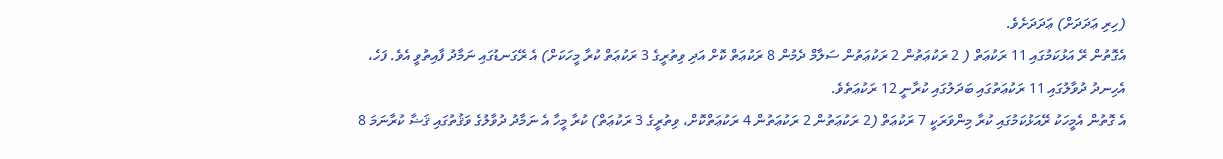(ހިރި ޢަދަދަށް) ޢަދަދަށެވެ.
އެގޮތުން ރޭ އަޅުކަމުގައި 11 ރަކުޢަތް ( 2 ރަކުޢަތުން 2 ރަކުޢަތުން ސަލާމް ދެމުން 8 ރަކުޢަތް ކޮށް އަދި ވިތުރީގެ 3 ރަކުޢަތް ކުރާ މީހަކަށް) އެ ރޭގަނޑުގައި ނަމާދު ފާއިތުވީ އެވެ. ފަހެ، އެހިނދު ދުވާލުގައި 11 ރަކުޢަތުގައި ބަދަލުގައި ކުރާނީ 12 ރަކުޢަތެވެ.
އެ ގޮތުން އެމީހަކު ރޭއަޅުކަމުގައި ކުރާ މިންވަރަކީ 7 ރަކުޢަތް (2 ރަކުޢަތުން 2 ރަކުޢަތުން 4 ރަކުޢަތްކޮށް، ވިތުރީގެ 3 ރަކުޢަތް) ކުރާ މީހާ އެ ނަމާދު ދުވާލުގެ ވަޤުތުގައި ޤަޟާ ކުރާނަމަ 8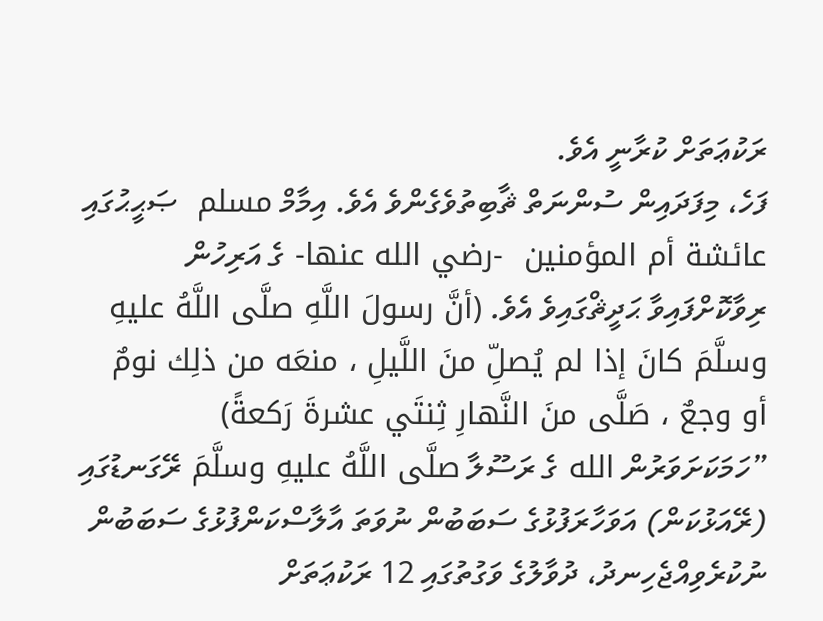ރަކުޢަތަށް ކުރާނީ އެވެ.
ފަހެ، މިފަދައިން ސުންނަތް ޘާބިތުވެގެންވެ އެވެ. އިމާމް مسلم  ޞަޙީޙުގައި عائشة أم المؤمنين  -رضي الله عنها- ގެ އަރިހުން ރިވާކޮށްފައިވާ ޙަދީޘްގައިވެ އެވެ. (أنَّ رسولَ اللَّهِ صلَّى اللَّهُ عليهِ وسلَّمَ كانَ إذا لم يُصلِّ منَ اللَّيلِ ، منعَه من ذلِك نومٌ أو وجعٌ ، صَلَّى منَ النَّهارِ ثِنتَي عشرةَ رَكعةً)  ”ހަމަކަށަވަރުން الله ގެ ރަސޫލާ صلَّى اللَّهُ عليهِ وسلَّمَ ރޭގަނޑުގައި (ރޭއަޅުކަން) އަވަހާރަފުޅުގެ ސަބަބުން ނުވަތަ އާލާސްކަންފުޅުގެ ސަބަބުން ނުކުރެވިއްޖެހިނދު، ދުވާލުގެ ވަގުތުގައި 12 ރަކުޢަތަށް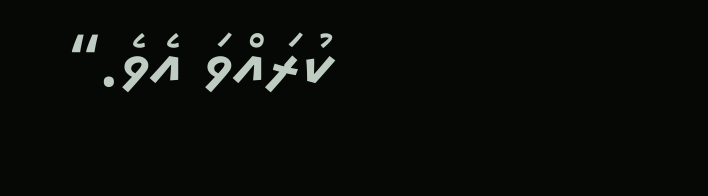ކުރައްވަ އެވެ.“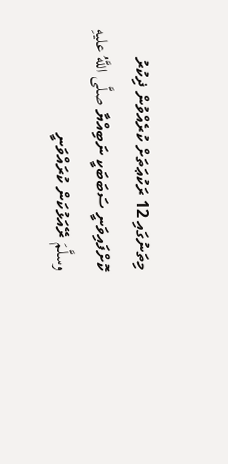މިތަނުގައި 12 ރަކުޢަތަށް ކުރެއްވުން ޛިކުރު ކޮށްފައިވަނީ ސަބަބަކީ ނަބިއްޔާ صلَّى اللَّهُ عليهِ وسلَّمَ ރޭއަޅުކަން ކުރައްވަނީ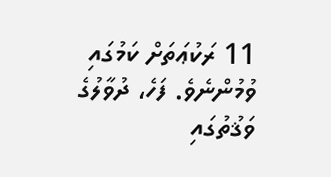11 ރަކުޢަތަށް ކަމުގައި ވުމުންނެވެ. ފަހެ، ދުވާލުގެ ވަޤުތުގައި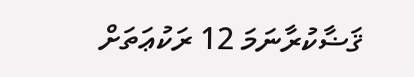ޤަޟާކުރާނަމަ 12 ރަކުޢަތަށް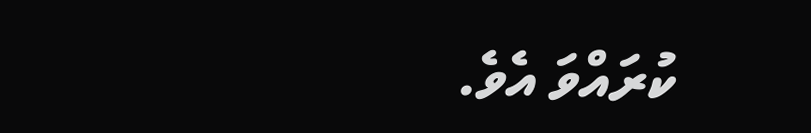ކުރައްވަ އެވެ.